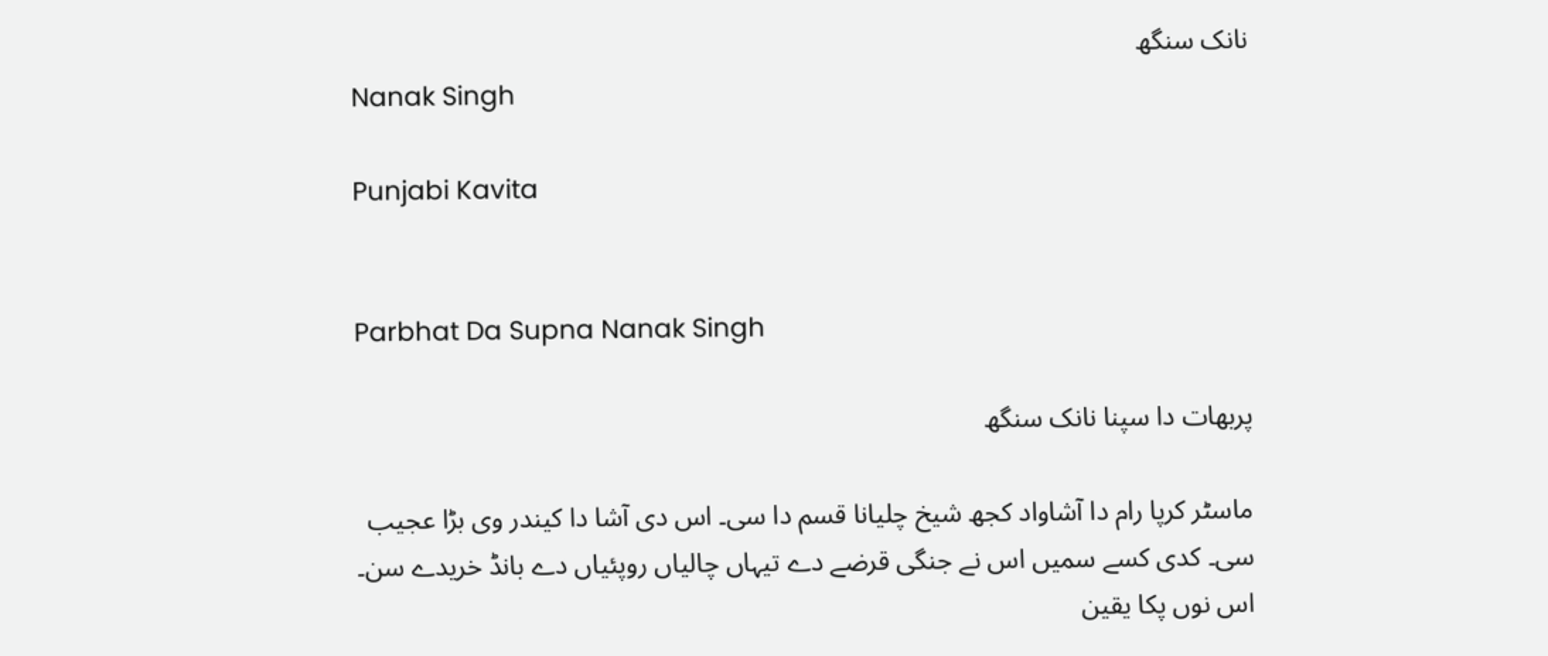نانک سنگھ
Nanak Singh

Punjabi Kavita


Parbhat Da Supna Nanak Singh

پربھات دا سپنا نانک سنگھ

ماسٹر کرپا رام دا آشاواد کجھ شیخ چلیانا قسم دا سی۔ اس دی آشا دا کیندر وی بڑا عجیب سی۔ کدی کسے سمیں اس نے جنگی قرضے دے تیہاں چالیاں روپئیاں دے بانڈ خریدے سن۔ اس نوں پکا یقین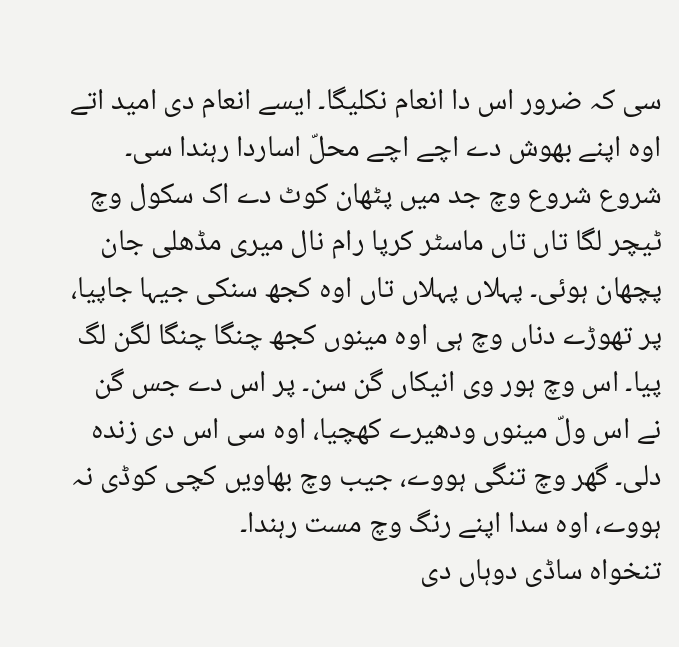سی کہ ضرور اس دا انعام نکلیگا۔ ایسے انعام دی امید اتے اوہ اپنے بھوش دے اچے اچے محلّ اساردا رہندا سی۔
شروع شروع وچ جد میں پٹھان کوٹ دے اک سکول وچ ٹیچر لگا تاں تاں ماسٹر کرپا رام نال میری مڈھلی جان پچھان ہوئی۔ پہلاں پہلاں تاں اوہ کجھ سنکی جیہا جاپیا، پر تھوڑے دناں وچ ہی اوہ مینوں کجھ چنگا چنگا لگن لگ پیا۔ اس وچ ہور وی انیکاں گن سن۔ پر اس دے جس گن نے اس ولّ مینوں ودھیرے کھچیا، اوہ سی اس دی زندہ دلی۔ گھر وچ تنگی ہووے، جیب وچ بھاویں کچی کوڈی نہ ہووے، اوہ سدا اپنے رنگ وچ مست رہندا۔
تنخواہ ساڈی دوہاں دی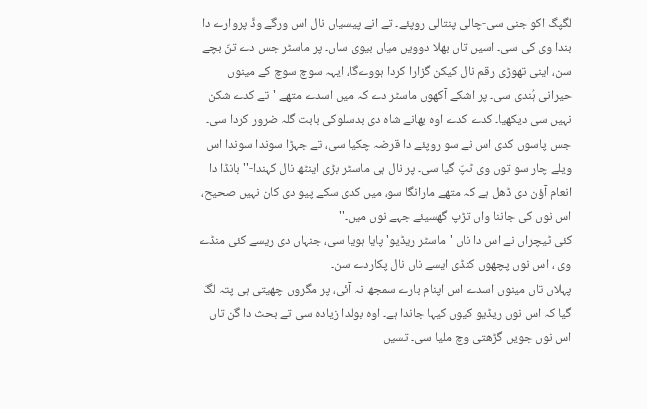لگپگ اکو جنی سی-چالی پنتالی روپئے۔ تے انے پیسیاں نال اس ورگے وڈّ پروارے دا بندا وی کی سی۔ اسیں تاں بھلا دوویں میاں بیوی ساں۔ پر ماسٹر جس دے تنّ بچے سن، اینی تھوڑی رقم نال کیکن گزارا کردا ہووےگا، ایہہ سوچ سوچ کے مینوں حیرانی ہُندی سی۔ پر اشکے آکھوں ماسٹر دے کہ میں اسدے متھے 'تے کدے شکن نہیں سی دیکھیا۔ کدے کدے اوہ بھانے شاہ دی بدسلوکی بابت گلہ ضرور کردا سی۔ جس پاسوں کدی اس نے سو روپئے دا قرضہ چکیا سی، تے جہڑا سوندا سوندا اس ویلے چار سو توں وی ٹپّ گیا سی۔ پر نال ہی ماسٹر بڑی اینٹھ نال کہندا-''بانڈا دا انعام آؤن دی ڈھل ہے کہ متھے مارانگا سو، میں کدی سکے پیو دی کان نہیں صحیح، اس نوں کی جاننا واں تڑپ گھسیئے جہے نوں میں۔''
کئی ٹیچراں نے اس دا ناں 'ماسٹر ریڈیو' پایا ہویا سی، جنہاں دی ریسے کئی منڈے وی ، اس نوں پچھوں کنڈی ایسے ناں نال پکاردے سن۔
پہلاں تاں مینوں اسدے اس اپنام بارے سمجھ نہ آئی، پر مگروں چھیتی ہی پتہ لگّ گیا کہ اس نوں ریڈیو کیوں کیہا جاندا ہے۔ اوہ بولدا زیادہ سی تے بحث دا گن تاں اس نوں جویں گڑھتی وچ ملیا سی۔ تسیں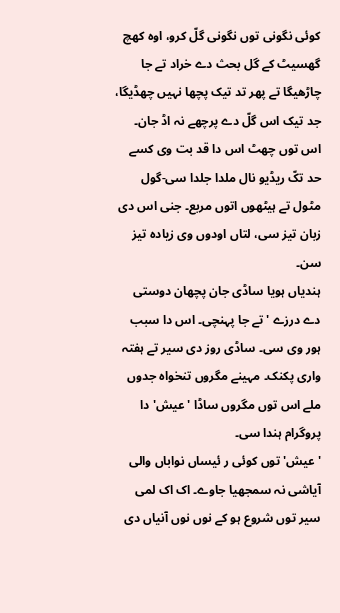کوئی نگونی توں نگونی گلّ کرو، اوہ کھچ گھسیٹ کے گل بحث دے خراد تے جا چاڑھیگا تے پھر تد تیک پچھا نہیں چھڈیگا، جد تیک اس گلّ دے پرچھے نہ اڈ جان۔
اس توں چھٹ اس دا قد بت وی کسے حد تکّ ریڈیو نال ملدا جلدا سی-گول مٹول تے ہیٹھوں اتوں مربع۔ جنی اس دی زبان تیز سی، لتاں اودوں وی زیادہ تیز سن۔
ہندیاں ہویا ساڈی جان پچھان دوستی دے درزے 'تے جا پہنچی۔ اس دا سبب ہور وی سی۔ ساڈی روز دی سیر تے ہفتہ واری پکنک۔ مہینے مگروں تنخواہ جدوں ملے اس توں مگروں ساڈا 'عیش' دا پروگرام ہندا سی۔
'عیش' توں کوئی ر ئیساں نواباں والی آیاشی نہ سمجھیا جاوے۔ اک اک لمی سیر توں شروع ہو کے نوں نوں آنیاں دی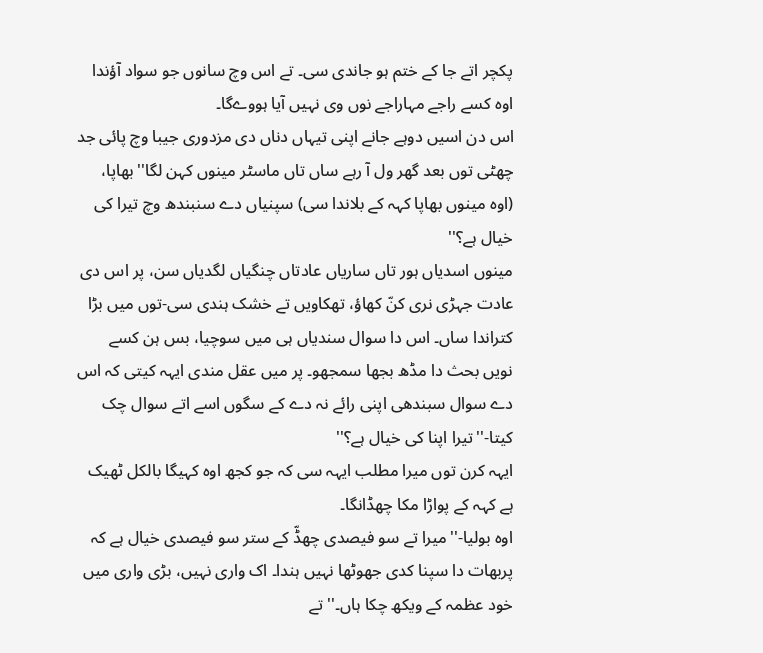پکچر اتے جا کے ختم ہو جاندی سی۔ تے اس وچ سانوں جو سواد آؤندا اوہ کسے راجے مہاراجے نوں وی نہیں آیا ہووےگا۔
اس دن اسیں دوہے جانے اپنی تیہاں دناں دی مزدوری جیبا وچ پائی جد چھٹی توں بعد گھر ول آ رہے ساں تاں ماسٹر مینوں کہن لگا''بھاپا، (اوہ مینوں بھاپا کہہ کے بلاندا سی) سپنیاں دے سنبندھ وچ تیرا کی خیال ہے؟''
مینوں اسدیاں ہور تاں ساریاں عادتاں چنگیاں لگدیاں سن، پر اس دی عادت جہڑی نری کنّ کھاؤ، تھکاویں تے خشک ہندی سی-توں میں بڑا کتراندا ساں۔ اس دا سوال سندیاں ہی میں سوچیا، بس ہن کسے نویں بحث دا مڈھ بجھا سمجھو۔ پر میں عقل مندی ایہہ کیتی کہ اس دے سوال سبندھی اپنی رائے نہ دے کے سگوں اسے اتے سوال چک کیتا-''تیرا اپنا کی خیال ہے؟''
ایہہ کرن توں میرا مطلب ایہہ سی کہ جو کجھ اوہ کہیگا بالکل ٹھیک ہے کہہ کے پواڑا مکا چھڈانگا۔
اوہ بولیا-''میرا تے سو فیصدی چھڈّ کے ستر سو فیصدی خیال ہے کہ پربھات دا سپنا کدی جھوٹھا نہیں ہندا۔ اک واری نہیں، بڑی واری میں خود عظمہ کے ویکھ چکا ہاں۔'' تے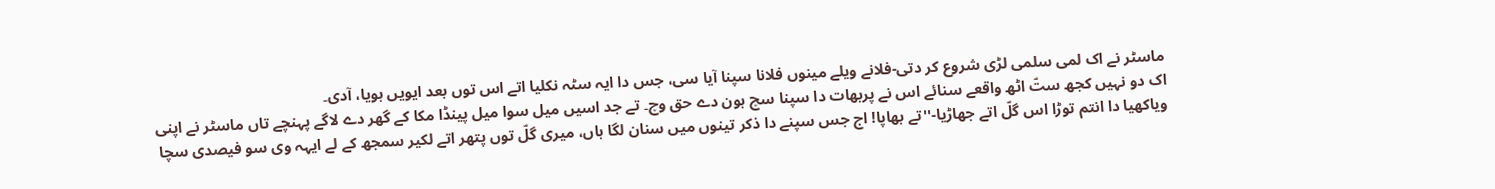ماسٹر نے اک لمی سلمی لڑی شروع کر دتی-فلانے ویلے مینوں فلانا سپنا آیا سی، جس دا ایہ سٹہ نکلیا اتے اس توں بعد ایویں ہویا، آدی۔
اک دو نہیں کجھ ستّ اٹھ واقعے سنائے اس نے پربھات دا سپنا سچ ہون دے حق وچ۔ تے جد اسیں میل سوا میل پینڈا مکا کے گھر دے لاگے پہنچے تاں ماسٹر نے اپنی ویاکھیا دا انتم توڑا اس گلّ اتے جھاڑیا-''تے بھاپا! اج جس سپنے دا ذکر تینوں میں سنان لگا ہاں، میری گلّ توں پتھر اتے لکیر سمجھ کے لے ایہہ وی سو فیصدی سچا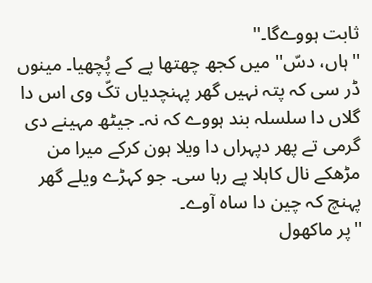ثابت ہووےگا۔''
''ہاں، دسّ'' میں کجھ چھتھا پے کے پُچھیا۔ مینوں ڈر سی کہ پتہ نہیں گھر پہنچدیاں تکّ وی اس دا گلاں دا سلسلہ بند ہووے کہ نہ۔ جیٹھ مہینے دی گرمی تے پھر دپہراں دا ویلا ہون کرکے میرا من مڑھکے نال کاہلا پے رہا سی۔ جو کہڑے ویلے گھر پہنچ کہ چین دا ساہ آوے۔
''پر ماکھول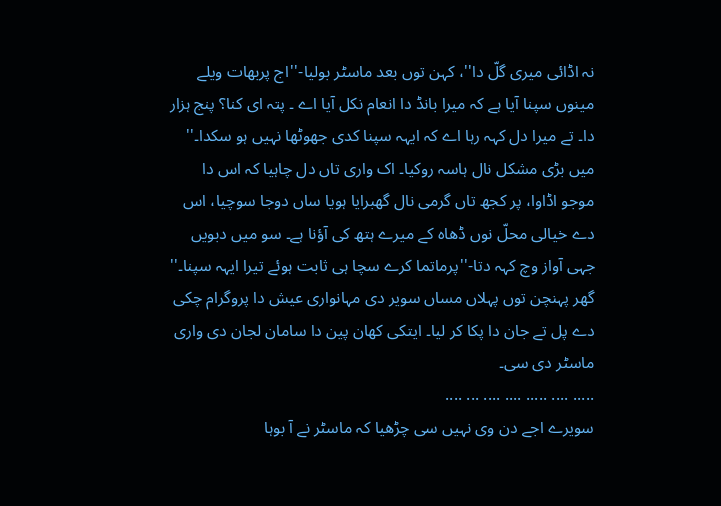نہ اڈائی میری گلّ دا''، کہن توں بعد ماسٹر بولیا-''اج پربھات ویلے مینوں سپنا آیا ہے کہ میرا بانڈ دا انعام نکل آیا اے ۔ پتہ ای کنا؟ پنج ہزار دا۔ تے میرا دل کہہ رہا اے کہ ایہہ سپنا کدی جھوٹھا نہیں ہو سکدا۔''
میں بڑی مشکل نال ہاسہ روکیا۔ اک واری تاں دل چاہیا کہ اس دا موجو اڈاوا، پر کجھ تاں گرمی نال گھبرایا ہویا ساں دوجا سوچیا، اس دے خیالی محلّ نوں ڈھاہ کے میرے ہتھ کی آؤنا ہے۔ سو میں دبویں جہی آواز وچ کہہ دتا-''پرماتما کرے سچا ہی ثابت ہوئے تیرا ایہہ سپنا۔''
گھر پہنچن توں پہلاں مساں سویر دی مہانواری عیش دا پروگرام چکی دے پل تے جان دا پکا کر لیا۔ ایتکی کھان پین دا سامان لجان دی واری ماسٹر دی سی۔
..... .... ..... .... .... ... ....
سویرے اجے دن وی نہیں سی چڑھیا کہ ماسٹر نے آ بوہا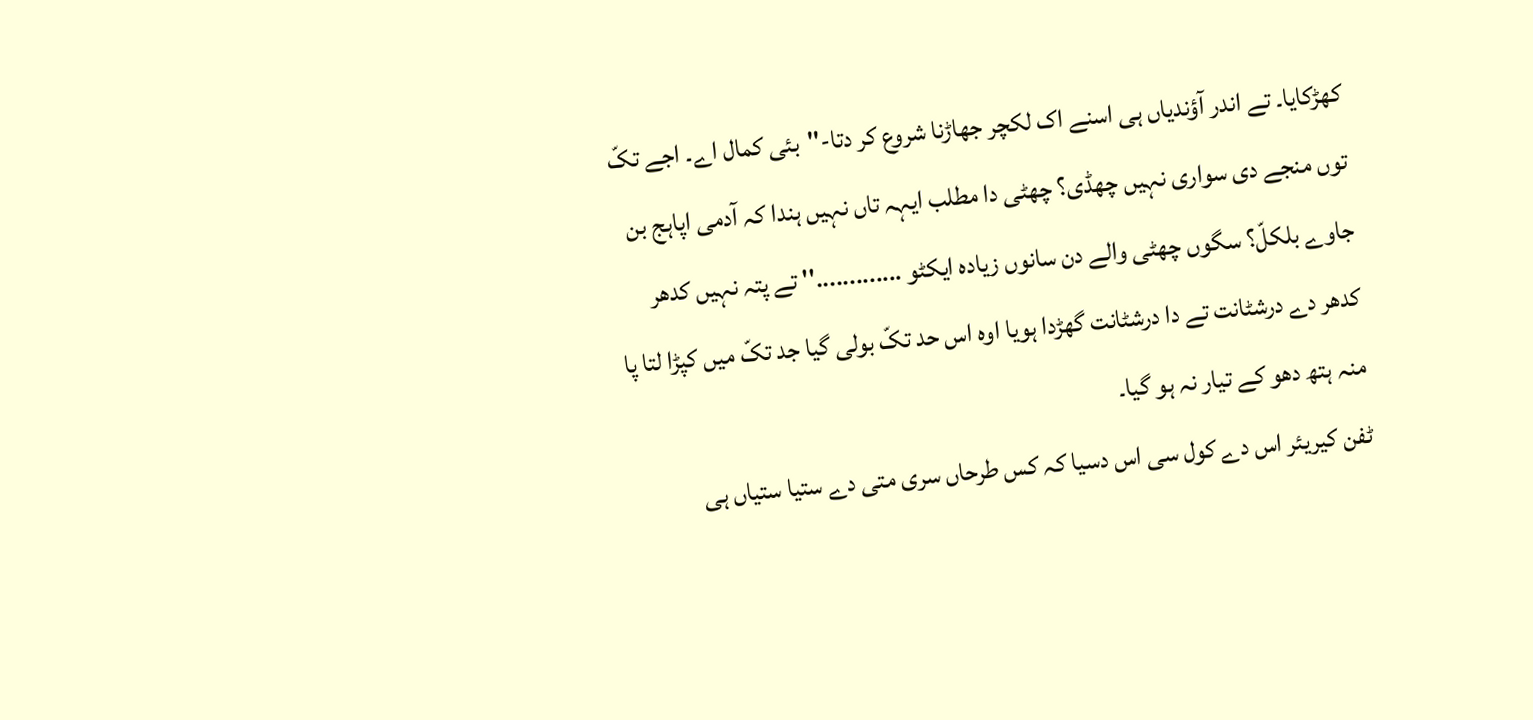کھڑکایا۔ تے اندر آؤندیاں ہی اسنے اک لکچر جھاڑنا شروع کر دتا-''بئی کمال اے۔ اجے تکّ توں منجے دی سواری نہیں چھڈی؟ چھٹی دا مطلب ایہہ تاں نہیں ہندا کہ آدمی اپاہج بن جاوے بلکلّ؟ سگوں چھٹی والے دن سانوں زیادہ ایکٹو .............'' تے پتہ نہیں کدھر کدھر دے درشٹانت تے دا درشٹانت گھڑدا ہویا اوہ اس حد تکّ بولی گیا جد تکّ میں کپڑا لتا پا منہ ہتھ دھو کے تیار نہ ہو گیا۔
ٹفن کیریئر اس دے کول سی اس دسیا کہ کس طرحاں سری متی دے ستیا ستیاں ہی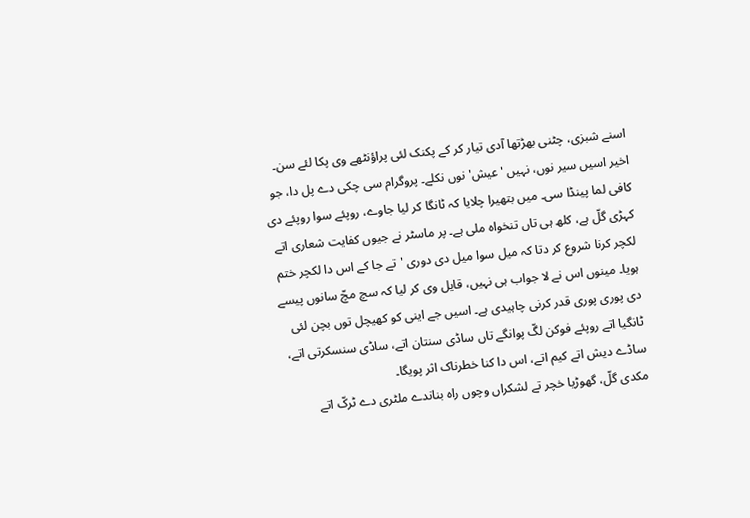اسنے شبزی، چٹنی بھڑتھا آدی تیار کر کے پکنک لئی پراؤنٹھے وی پکا لئے سن۔
اخیر اسیں سیر نوں، نہیں 'عیش' نوں نکلے۔ پروگرام سی چکی دے پل دا، جو کافی لما پینڈا سی۔ میں بتھیرا چلایا کہ ٹانگا کر لیا جاوے، روپئے سوا روپئے دی کہڑی گلّ ہے، کلھ ہی تاں تنخواہ ملی ہے۔ پر ماسٹر نے جیوں کفایت شعاری اتے لکچر کرنا شروع کر دتا کہ میل سوا میل دی دوری 'تے جا کے اس دا لکچر ختم ہویا۔ مینوں اس نے لا جواب ہی نہیں، قایل وی کر لیا کہ سچ مچّ سانوں پیسے دی پوری پوری قدر کرنی چاہیدی ہے۔ اسیں جے اینی کو کھیچل توں بچن لئی ٹانگیا اتے روپئے فوکن لگّ پوانگے تاں ساڈی سنتان اتے، ساڈی سنسکرتی اتے، ساڈے دیش اتے کیم اتے، اس دا کنا خطرناک اثر پویگا۔
مکدی گلّ، گھوڑیا خچر تے لشکراں وچوں راہ بناندے ملٹری دے ٹرکّ اتے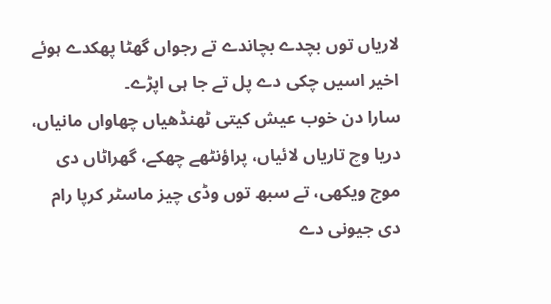لاریاں توں بچدے بچاندے تے رجواں گھٹا پھکدے ہوئے اخیر اسیں چکی دے پل تے جا ہی اپڑے۔
سارا دن خوب عیش کیتی ٹھنڈھیاں چھاواں مانیاں، دریا وچ تاریاں لائیاں، پراؤنٹھے چھکے، گھراٹاں دی موج ویکھی، تے سبھ توں وڈی چیز ماسٹر کرپا رام دی جیونی دے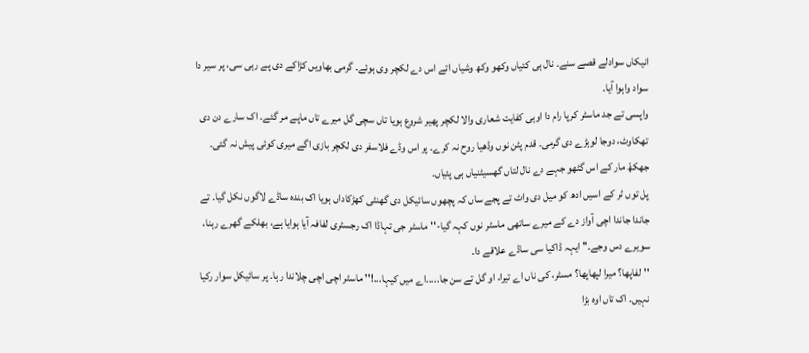انیکاں سوادلے قصے سنے۔ نال ہی کئیاں وکھو وکھ وشیاں اتے اس دے لکچر وی ہوئے۔ گرمی بھاویں کڑاکے دی پے رہی سی، پر سیر دا سواد واہوا آیا۔
واپسی تے جد ماسٹر کرپا رام دا اوہی کفایت شعاری والا لکچر پھیر شروع ہویا تاں سچی گل میرے تاں ماپے مر گئے۔ اک سارے دن دی تھکاوٹ، دوجا لوہڑے دی گرمی۔ قدم پٹن نوں وڈھیا روح نہ کرے۔ پر اس وڈے فلاسفر دی لکچر بازی اگے میری کوئی پیش نہ گئی۔ جھکھّ مار کے اس گٹھو جہے دے نال لتاں گھسیٹنیاں ہی پئیاں۔
پل توں ٹر کے اسیں ادھ کو میل دی واٹ تے پجے ساں کہ پچھوں سائیکل دی گھنٹی کھڑکاداں ہویا اک بندہ ساڈے لاگوں نکل گیا۔ تے جاندا جاندا اچی آواز دے کے میرے ساتھی ماسٹر نوں کہہ گیا-''ماسٹر جی تہاڈا اک رجسٹری لفافہ آیا ہوایا ہے، بھلکے گھرے رہنا، سویرے دس وجے۔'' ایہہ ڈاکیا سی ساڈے علاقے دا۔
''لفاپھا؟ میرا لپھاپھا؟ مسٹر، کی ناں اے تیرا، او گل تے سن جا.....اے میں کیہا...!'' ماسٹر اچی اچی چلاندا رہا۔ پر سائیکل سوار رکیا نہیں۔ اک تاں اوہ بڑا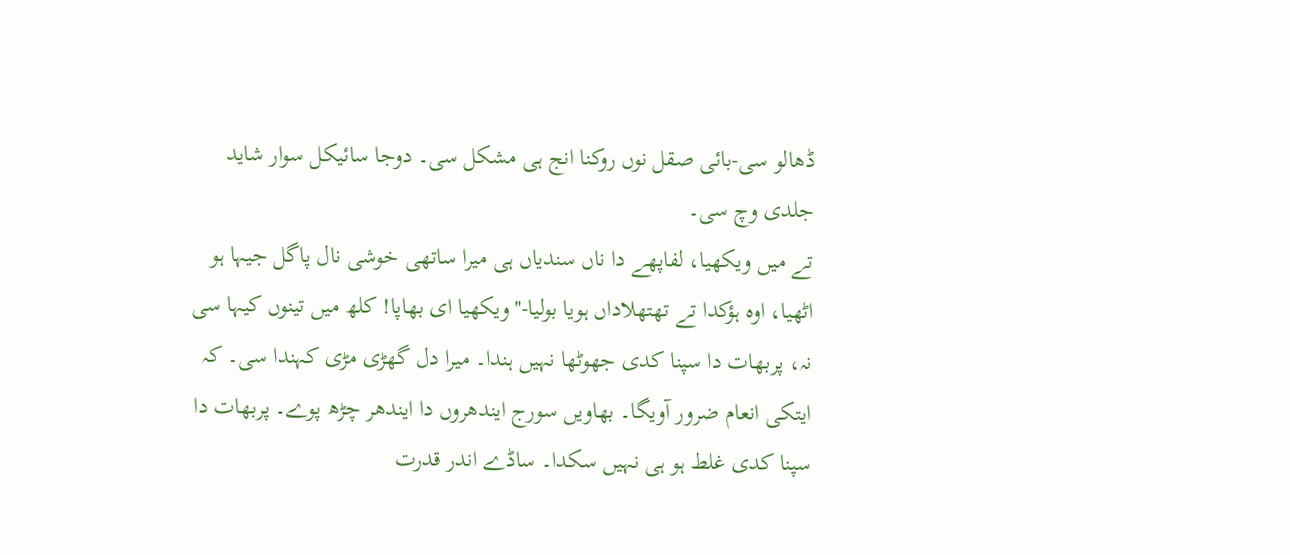ڈھالو سی-بائی صقل نوں روکنا انج ہی مشکل سی۔ دوجا سائیکل سوار شاید جلدی وچ سی۔
تے میں ویکھیا، لفاپھے دا ناں سندیاں ہی میرا ساتھی خوشی نال پاگل جیہا ہو اٹھیا، اوہ ہؤکدا تے تھتھلاداں ہویا بولیا-''ویکھیا ای بھاپا! کلھ میں تینوں کیہا سی نہ، پربھات دا سپنا کدی جھوٹھا نہیں ہندا۔ میرا دل گھڑی مڑی کہندا سی۔ کہ ایتکی انعام ضرور آویگا۔ بھاویں سورج ایندھروں دا ایندھر چڑھ پوے۔ پربھات دا سپنا کدی غلط ہو ہی نہیں سکدا۔ ساڈے اندر قدرت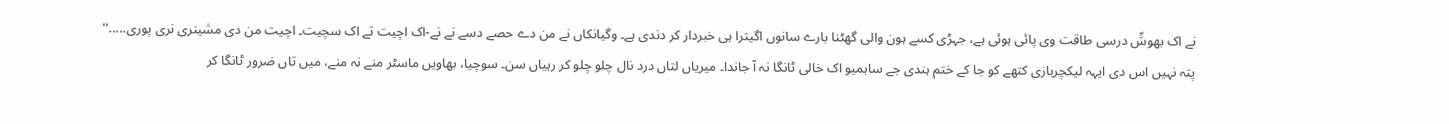نے اک بھوشّ درسی طاقت وی پائی ہوئی ہے، جہڑی کسے ہون والی گھٹنا بارے سانوں اگیترا ہی خبردار کر دندی ہے۔ وگیانکاں نے من دے حصے دسے نے نے-اک اچیت تے اک سچیت۔ اچیت من دی مشینری نری پوری.....''
پتہ نہیں اس دی ایہہ لیکچربازی کتھے کو جا کے ختم ہندی جے ساہمیو اک خالی ٹانگا نہ آ جاندا۔ میریاں لتاں درد نال چلو چلو کر رہیاں سن۔ سوچیا، بھاویں ماسٹر منے نہ منے، میں تاں ضرور ٹانگا کر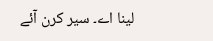لینا اے۔ سیر کرن آئے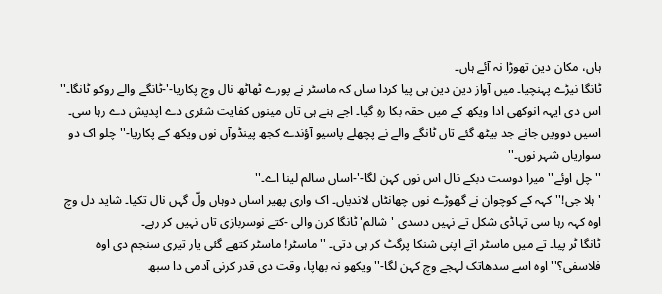ہاں، مکان دین تھوڑا نہ آئے ہاں۔
ٹانگا نیڑے پہنچیا۔ میں آواز دین دین ہی پیا کردا ساں کہ ماسٹر نے پورے ٹھاٹھ نال وچ پکاریا-'-ٹانگے والے روکو ٹانگا۔'' اس دی ایہہ انوکھی ادا ویکھ کے میں حقہ بکا رہِ گیا۔ اجے ہنے ہی تاں مینوں کفایت شئری دے اپدیش دے رہا سی۔
اسیں دوویں جانے جد بیٹھ گئے تاں ٹانگے والے نے پچھلے پاسیو آؤندے کجھ پینڈوآں نوں ویکھ کے پکاریا-''چلو اک دو سواریاں شہر نوں۔''
''چل اوئے'' میرا دوست دبکے نال اس نوں کہن لگا-'-اساں سالم لینا اے۔''
'ہلا جی!'' کہہ کے کوچوان نے گھوڑے نوں چھانٹاں لاندیاں۔ اک واری پھیر اساں دوہاں ولّ گہں نال تکیا۔ شاید دل وچ اوہ کہہ رہا سی تہاڈی شکل تے نہیں دسدی 'شالم' ٹانگا کرن والی -کتے نوسربازی تاں نہیں کر رہے۔
ٹانگا ٹر پیا۔ تے میں ماسٹر اتے اپنی شنکا پرگٹ کر ہی دتی۔ ''ماسٹر! ماسٹر کتھے گئی یار تیری سنجم دی اوہ فلاسفی؟'' اوہ اسے سدھاتک لہجے وچ کہن لگا-''ویکھو نہ بھاپا، وقت دی قدر کرنی آدمی دا سبھ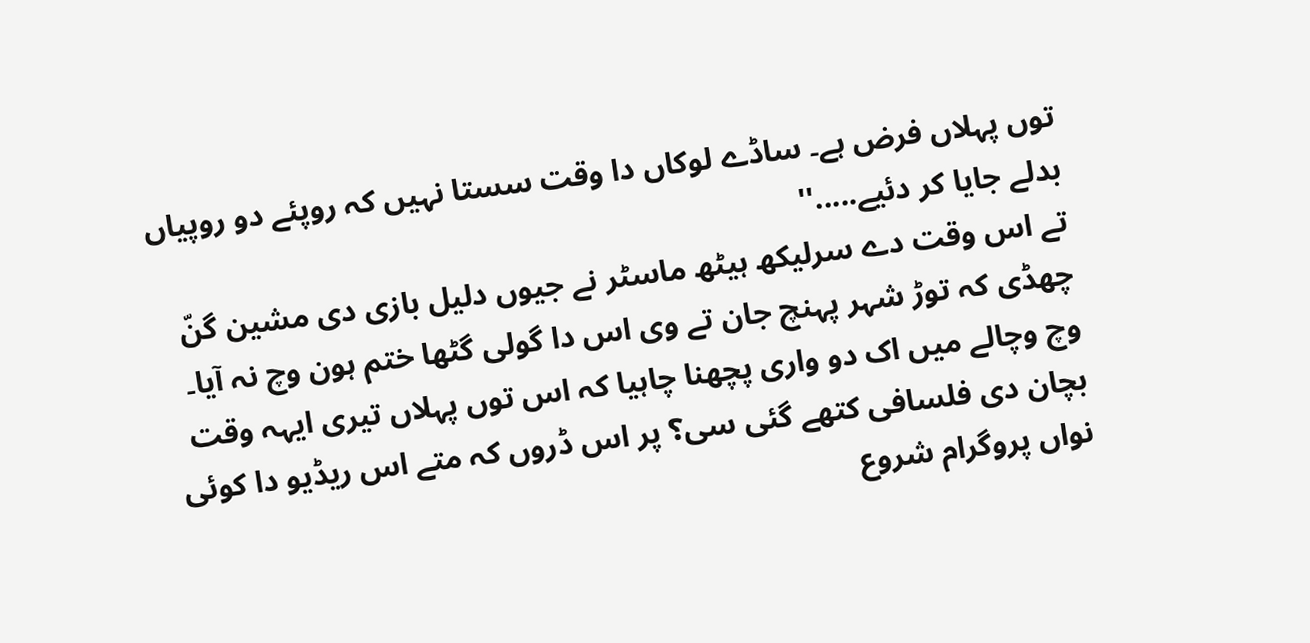توں پہلاں فرض ہے۔ ساڈے لوکاں دا وقت سستا نہیں کہ روپئے دو روپیاں بدلے جایا کر دئیے.....''
تے اس وقت دے سرلیکھ ہیٹھ ماسٹر نے جیوں دلیل بازی دی مشین گنّ چھڈی کہ توڑ شہر پہنچ جان تے وی اس دا گولی گٹھا ختم ہون وچ نہ آیا۔ وچ وچالے میں اک دو واری پچھنا چاہیا کہ اس توں پہلاں تیری ایہہ وقت بچان دی فلسافی کتھے گئی سی؟ پر اس ڈروں کہ متے اس ریڈیو دا کوئی نواں پروگرام شروع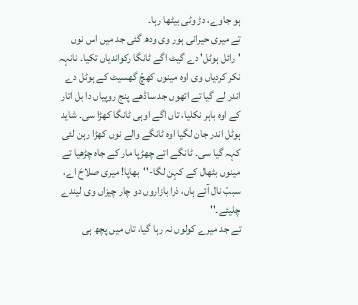ہو جاوے، دڑ وٹی بیٹھا رہا۔
تے میری حیرانی ہور وی ودھ گئی جد میں اس نوں 'رائل ہوٹل' دے گیٹ اگے ٹانگا رکواندیاں تکیا۔ نانہہ نکر کردیاں وی اوہ مینوں کھچّ گھسیٹ کے ہوٹل دے اندر لے گیا تے اتھوں جد ساڈھے پنج روپیاں دا بل اتار کے اوہ باہر نکلیا، تاں اگے اوہی ٹانگا کھڑا سی۔ شاید ہوٹل اندر جان لگیا اوہ ٹانگے والے نوں کھڑا رہن لئی کہہ گیا سی۔ ٹانگے اتے چھڑپا مار کے جاہ چڑھیا تے مینوں بٹھال کے کہن لگا-''بھاپا! میری صلاحَ اے، سببّ نال آئے ہاں، ذرا بازاروں دو چار چیزاں وی لیندے چلیئے۔''
تے جد میرے کولوں نہ رہا گیا، تاں میں پچھ ہی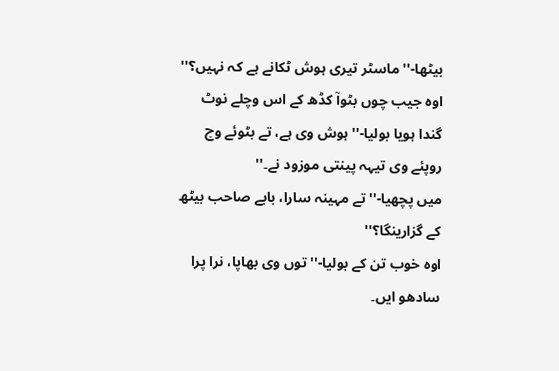بیٹھا-''ماسٹر تیری ہوش ٹکانے ہے کہ نہیں؟''
اوہ جیب چوں بٹوآ کڈھ کے اس وچلے نوٹ گندا ہویا بولیا-''ہوش وی ہے، تے بٹوئے وچ روپئے وی تیہہ پینتی موزود نے۔''
میں پچھیا-''تے مہینہ سارا، بابے صاحب بیٹھ کے گزارینگا؟''
اوہ خوب تن کے بولیا-''توں وی بھاپا، نرا پرا سادھو ایں۔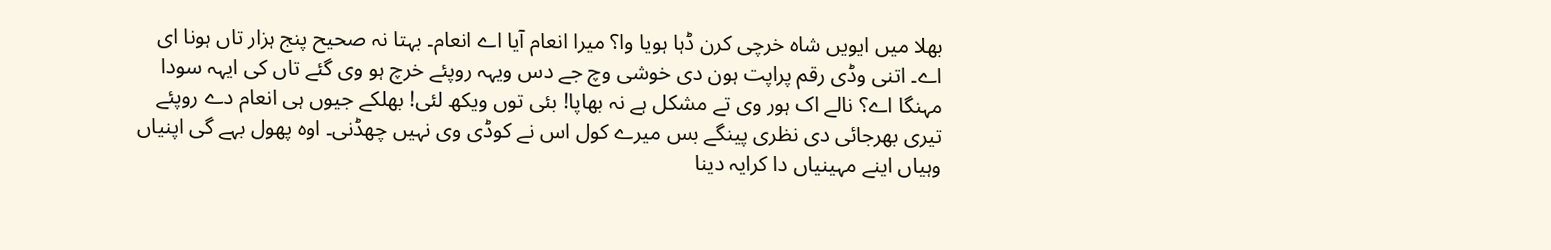بھلا میں ایویں شاہ خرچی کرن ڈہا ہویا وا؟ میرا انعام آیا اے انعام۔ بہتا نہ صحیح پنج ہزار تاں ہونا ای اے۔ اتنی وڈی رقم پراپت ہون دی خوشی وچ جے دس ویہہ روپئے خرچ ہو وی گئے تاں کی ایہہ سودا مہنگا اے؟ نالے اک ہور وی تے مشکل ہے نہ بھاپا! بئی توں ویکھ لئی! بھلکے جیوں ہی انعام دے روپئے تیری بھرجائی دی نظری پینگے بس میرے کول اس نے کوڈی وی نہیں چھڈنی۔ اوہ پھول بہے گی اپنیاں وہیاں اینے مہینیاں دا کرایہ دینا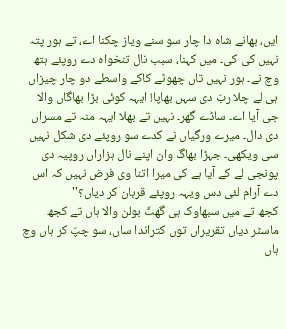ایں، بھانے شاہ دا چار سو سنے ویاز چکنا اے، تے ہور پتہ نہیں کی کی۔ میں کہنا، سبب نال تنخواہ دے روپئے ہتھ وچ نے۔ ہور نہیں تاں چھوٹے کاکے واسطے دو چار چیزاں ہی لے چلا ربّ دی سہں بھاپا! ایہہ کوئی بڑا بھاگاں والا جی آیا اے۔ ساڈے گھر۔ نہیں تے بھلا ایہہ منہ تے مسراں دی دال۔ میرے ورگیاں نے کدے سو روپئے دی شکل نہیں سی ویکھی۔ جہڑا بھاگ وان اپنے نال ہزاراں روپیہ دی پونجی لے کے آیا ہے کی میرا اتنا وی فرض نہیں کہ اس دے آرام لئی دس ویہہ روپئے قربان کر دیاں؟''
کجھ تے میں سبھاوک ہی گھٹّ بولن والا ہاں تے کجھ ماسٹر دیاں تقریراں توں کتراندا ساں، سو چپّ کر ہاں وچ ہاں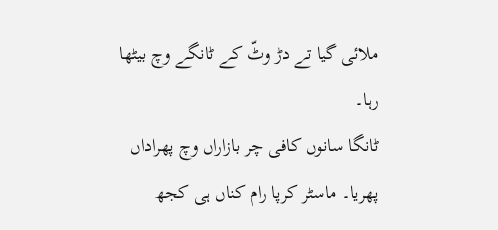ملائی گیا تے دڑ وٹّ کے ٹانگے وچ بیٹھا رہا۔
ٹانگا سانوں کافی چر بازاراں وچ پھراداں پھریا۔ ماسٹر کرپا رام کناں ہی کجھ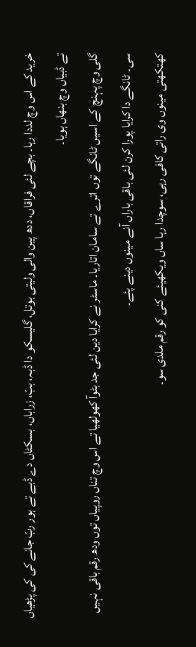خرید کے اس وچ لددا رہا۔ بچے لئی فراقاں، ددھ پین والی ولیتی بوتل، گلیسکو دا ڈبہ، ببّ، زراباں، بسکٹاں دے ڈبے تے ہور ربّ جانے کی کی پڑھیاں تے ڈبیاں وچ بنھاں ہویا۔
گلی وچ پہنچ کے اسیں ٹانگے توں اترے تے سامان اتاریا۔ ماسٹر نے کرایا دین لئی جد بٹوآ کھولھیا تے اس وچ تناں روپیاں توں ودھ رقم باقی نہیں سی۔ ٹانگے دا کرایا پورا کرن لئی باقی باراں آنے مینوں دینے پئے۔
کھتکھتی مینوں وی راتی کافی رہی، سوچدا رہا ساں ویکھیئے کنی کو رقم ملدی سو۔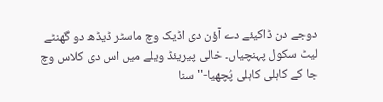دوجے دن ڈاکیئے دے آؤن دی اڈیک وچ ماسٹر ڈیڈھ دو گھنٹے لیٹ سکول پہنچیاں۔ خالی پیریئڈ ویلے میں اس دی کلاس وچ جا کے کاہلی کاہلی پُچھیا-''سنا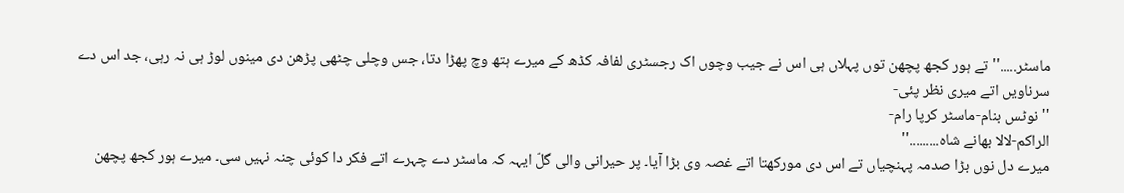ماسٹر.....'' تے ہور کجھ پچھن توں پہلاں ہی اس نے جیب وچوں اک رجسٹری لفافہ کڈھ کے میرے ہتھ وچ پھڑا دتا، جس وچلی چٹھی پڑھن دی مینوں لوڑ ہی نہ رہی، جد اس دے سرناویں اتے میری نظر پئی-
''نوٹس بنام-ماسٹر کرپا رام-
الراکم-لالا بھانے شاہ.........''
میرے دل نوں بڑا صدمہ پہنچیاں تے اس دی مورکھتا اتے غصہ وی بڑا آیا۔ پر حیرانی والی گلّ ایہہ کہ ماسٹر دے چہرے اتے فکر دا کوئی چنہ نہیں سی۔ میرے ہور کجھ پچھن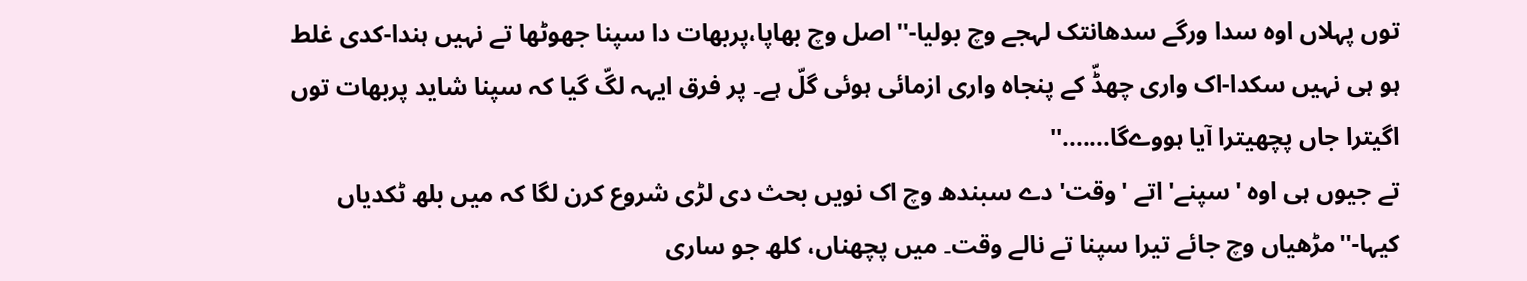توں پہلاں اوہ سدا ورگے سدھانتک لہجے وچ بولیا-''اصل وچ بھاپا،پربھات دا سپنا جھوٹھا تے نہیں ہندا-کدی غلط ہو ہی نہیں سکدا-اک واری چھڈّ کے پنجاہ واری ازمائی ہوئی گلّ ہے۔ پر فرق ایہہ لگّ گیا کہ سپنا شاید پربھات توں اگیترا جاں پچھیترا آیا ہووےگا.......''
تے جیوں ہی اوہ 'سپنے' اتے 'وقت' دے سبندھ وچ اک نویں بحث دی لڑی شروع کرن لگا کہ میں بلھ ٹکدیاں کیہا-''مڑھیاں وچ جائے تیرا سپنا تے نالے وقت۔ میں پچھناں، کلھ جو ساری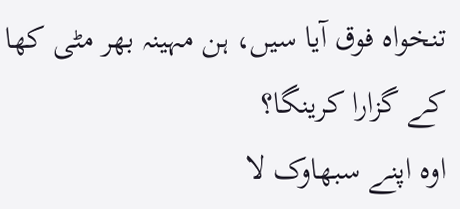تنخواہ فوق آیا سیں، ہن مہینہ بھر مٹی کھا کے گزارا کرینگا؟
اوہ اپنے سبھاوک لا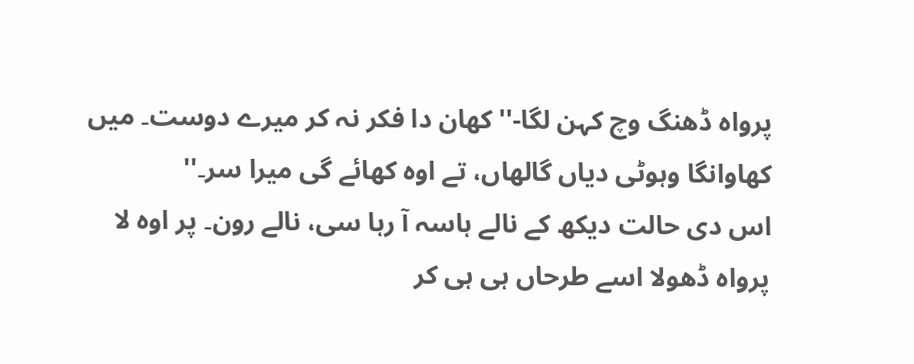پرواہ ڈھنگ وچ کہن لگا-''کھان دا فکر نہ کر میرے دوست۔ میں کھاوانگا وہوٹی دیاں گالھاں، تے اوہ کھائے گی میرا سر۔''
اس دی حالت دیکھ کے نالے ہاسہ آ رہا سی، نالے رون۔ پر اوہ لا پرواہ ڈھولا اسے طرحاں ہی ہی کر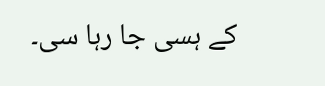کے ہسی جا رہا سی۔